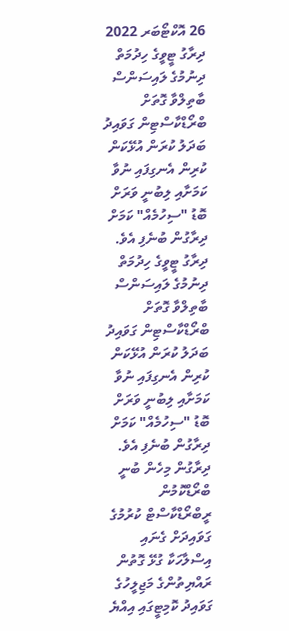26 އޮކްޓޯބަރ 2022
ދިރާގު ޓީވީގެ ހިދުމަތް ދިނުމުގެ ލައިސަންސް ބާތިލްވާ ގޮތަށް ބްރޯޑްކާސްޓިން ގަވައިދު ބަދަލު ކުރަން އުޅޭކަން ކުރިން އެނގިފައި ނުވާ ކަމަށާއި ލިބުނީ ވަރަށް ބޮޑު "ސިހުމެއް" ކަމަށް ދިރާގުން ބުނެފި އެވެ.
ދިރާގު ޓީވީގެ ހިދުމަތް ދިނުމުގެ ލައިސަންސް ބާތިލްވާ ގޮތަށް ބްރޯޑްކާސްޓިން ގަވައިދު ބަދަލު ކުރަން އުޅޭކަން ކުރިން އެނގިފައި ނުވާ ކަމަށާއި ލިބުނީ ވަރަށް ބޮޑު "ސިހުމެއް" ކަމަށް ދިރާގުން ބުނެފި އެވެ.
ދިރާގުން މިހެން ބުނީ ބްރޯޑްކޮމުން ރީބްރޯޑްކާސްޓް ކުރުމުގެ ގަވައިދަށް ގެނައި އިސްލާހަކާ ގުޅޭ ގޮތުން ރައްޔިތުންގެ މަޖިލީހުގެ ގަވައިދު ކޮމިޓީގައި އިއްޔެ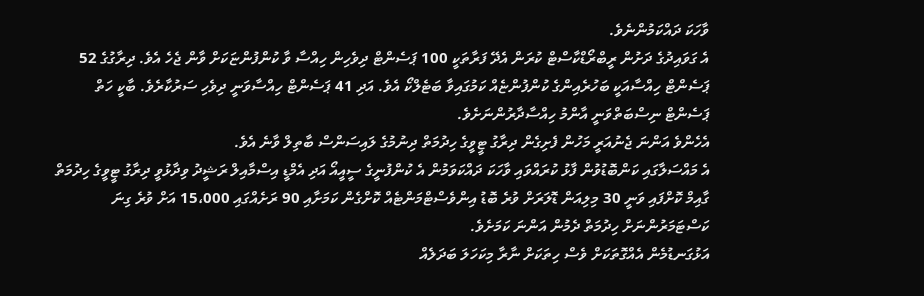ވާހަކަ ދައްކަމުންނެވެ.
އެ ގަވައިދުގެ ދަށުން ރީބްރޯޑްކާސްޓް ކުރަން އެދޭ ފަރާތަކީ 100 ޕަސެންޓް ދިވެހިން ހިއްސާ ވާ ކުންފުންޏަކަށް ވާން ޖެހެ އެވެ. ދިރާގުގެ 52 ޕަސެންޓް ހިއްސާއަކީ ބަހުރެއިންގެ ކުންފުންޏެއް ކަމުގައިވާ ބަޓެލްކޯ އެވެ. އަދި 41 ޕަސެންޓް ހިއްސާވަނީ ދިވެހި ސަރުކާރެވެ. ބާކީ ހަތް ޕަސެންޓް ނިސްބަތްވަނީ އާންމު ހިއްސާދާރުންނަށެވެ.
އެހެންވެ އަންނަ ޖެނުއަރީ މަހުން ފެށިގެން ދިރާގު ޓީވީގެ ހިދުމަތް ދިނުމުގެ ލައިސަންސް ބާތިލް ވާނެ އެވެ.
އެ މައްސަލާގައި ކަންބޮޑުވުން ފާޅު ކުރައްވައި ވާހަކަ ދައްކަވަމުން އެ ކުންފުނީގެ ސީއީއޯ އަދި އެމްޑީ އިސްމާއިލް ރަޝީދު ވިދާޅުވީ ދިރާގު ޓީވީގެ ހިދުމަތް ގާއިމް ކޮށްފައި ވަނީ 30 މިލިއަން ޑޮލަރަށް ވުރެ ބޮޑު އިންވެސްޓްމަންޓެއް ކޮށްގެން ކަމަށާއި 90 ރަށެއްގައި 15،000 އަށް ވުރެ ގިނަ ކަސްޓަމަރުންނަށް ހިދުމަތް ދެމުން އަންނަ ކަމަށެވެ.
އަޅުގަނޑުމެން އެއްގޮތަކަށް ވެސް ހިތަކަށް ނާރާ މިކަހަލަ ބަދަލެއް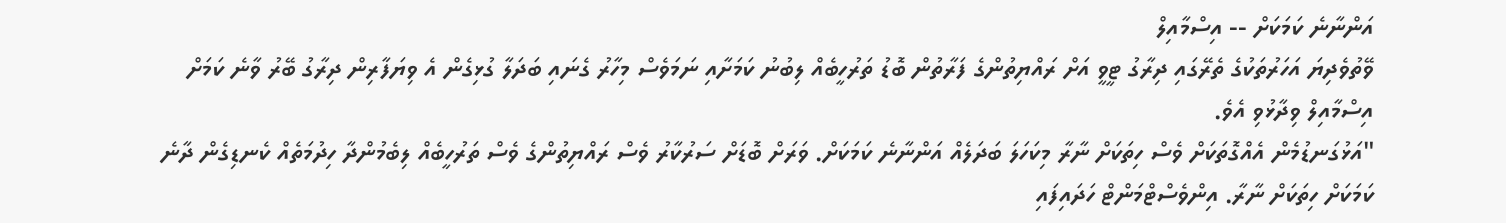އަންނާނެ ކަމަކަށް -- އިސްމާއިލް
ވޭތުވެދިޔަ އަހަރުތަކުގެ ތެރޭގައި ދިރާގު ޓީވީ އަށް ރައްޔިތުންގެ ފަރާތުން ބޮޑު ތަރުހީބެއް ލިބުނު ކަމަށާއި ނަމަވެސް މިހާރު ގެނައި ބަދަލާ ގުޅިގެން އެ ވިޔަފާރިން ދިރާގު ބޭރު ވާނެ ކަމަށް އިސްމާއިލް ވިދާޅުވި އެވެ.
"އަޅުގަނޑުމެން އެއްގޮތަކަށް ވެސް ހިތަކަށް ނާރާ މިކަހަލަ ބަދަލެއް އަންނާނެ ކަމަކަށް. ވަރަށް ބޮޑަށް ސަރުކާރު ވެސް ރައްޔިތުންގެ ވެސް ތަރުހީބެއް ލިބެމުންދާ ހިދުމަތެއް ކެނޑިގެން ދާނެ ކަމަކަށް ހިތަކަށް ނާރާ. އިންވެސްޓްމަންޓް ހަދައިފައި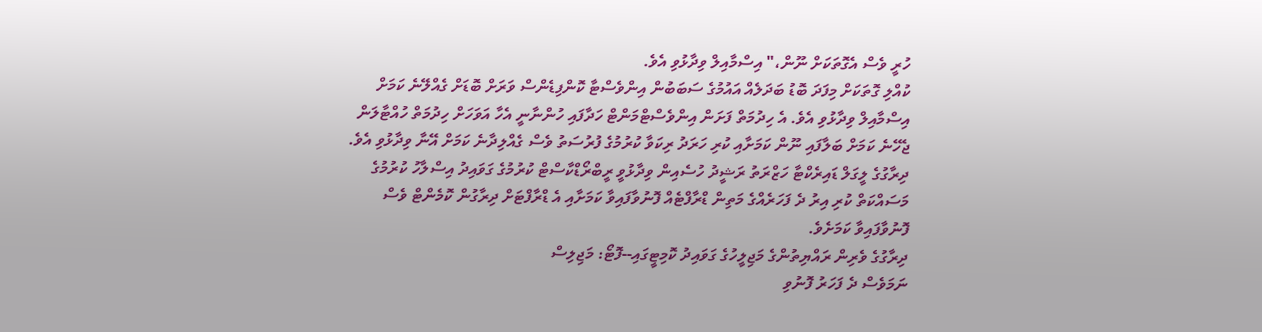ހުރީ ވެސް އެގޮތަކަށް ނޫން،" އިސްމާއިލް ވިދާޅުވި އެވެ.
ކުއްލި ގޮތަކަށް މިފަދަ ބޮޑު ބަދަލެއް އައުމުގެ ސަބަބުން އިންވެސްޓާ ކޮންފިޑެންސް ވަރަށް ބޮޑަށް ގެއްލޭނެ ކަމަށް އިސްމާއިލް ވިދާޅުވި އެވެ. އެ ހިދުމަތް ފަށަން އިންވެސްޓްމަންޓް ހަދާފައި ހުންނާނީ އެހާ އަވަހަށް ހިދުމަތް ހުއްޓާލަން ޖެހޭނެ ކަމަށް ބަލާފައި ނޫން ކަމަށާއި ކުރި ހަރަދު ރިކަވާ ކުރުމުގެ ފުރުސަތު ވެސް ގެއްލިދާނެ ކަމަށް އޭނާ ވިދާޅުވި އެވެ.
ދިރާގުގެ ލީގަލް ޑައިރެކްޓާ ހަޒްރަތު ރަޝީދު ހުސެއިން ވިދާޅުވީ ރީބްރޯޑްކާސްޓް ކުރުމުގެ ގަވައިދު އިސްލާހު ކުރުމުގެ މަސައްކަތް ކުރި އިރު ދެ ފަހަރެއްގެ މަތިން ޑްރާފްޓެއް ފޮނުވާފައިވާ ކަމަށާއި އެ ޑްރާފްޓަށް ދިރާގުން ކޮމެންޓް ވެސް ފޮނުވާފައިވާ ކަމަށެވެ.
ދިރާގުގެ ވެރިން ރައްޔިތުންގެ މަޖިލީހުގެ ގަވައިދު ކޮމިޓީގައި--ފޮޓޯ: މަޖިލިސް
ނަމަވެސް ދެ ފަހަރު ފޮނުވި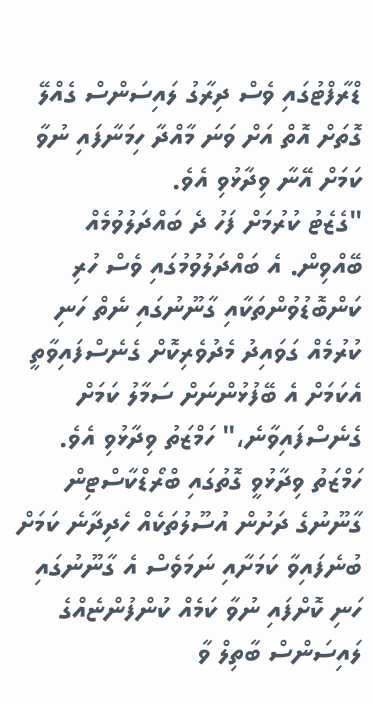ޑްރާފްޓުގައި ވެސް ދިރާގު ލައިސަންސް ގެއްލޭ ގޮތަށް އޮތް އަށް ވަނަ މާއްދާ ހިމަނާފައި ނުވާ ކަމަށް އޭނާ ވިދާޅުވި އެވެ.
"ގެޒެޓު ކުރުމަށް ފަހު ދެ ބައްދަލުވުމެއް ބޭއްވިން. އެ ބައްދަލުވުމުގައި ވެސް ހުރި ކަންބޮޑުވުންތަކާއި ގާނޫނުގައި ނެތް ހަނި ކުރުމެއް ގަވައިދު މެދުވެރިކޮށް ގެނެސްފައިވާތީ އެކަމަށް އެ ބޭފުޅުންނަށް ސަމާލު ކަމަށް ގެނެސްފައިވާނެ،" ހަމްޒަތު ވިދާޅުވި އެވެ.
ހަމްޒަތު ވިދާޅުވީ ގޮތުގައި ބްރޯޑްކާސްޓިން ގާނޫނުގެ ދަށުން އުސޫލުތަކެއް ހެދިދާނެ ކަމަށް ބުނެފައިވާ ކަމަށާއި ނަމަވެސް އެ ގާނޫނުގައި ހަނި ކޮށްފައި ނުވާ ކަމެއް ކުންފުންޏެއްގެ ލައިސަންސް ބާތިލް ވާ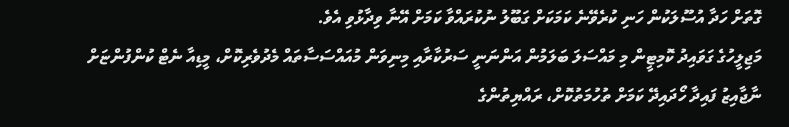ގޮތަށް ހަދާ އުސޫލަކުން ހަނި ކުރެވޭނެ ކަމަކަށް ގަބޫލު ނުކުރައްވާ ކަމަށް އޭނާ ވިދާޅުވި އެވެ.
މަޖިލީހުގެ ގަވައިދު ކޮމިޓީން މި މައްސަލަ ބަލަމުން އަންނަނީ ސަރުކާރާއި މިނިވަން މުއައްސަސާތައް މެދުވެރިކޮށް، މީޑިއާ ނެޓް ކުންފުންޏަށް ނާޖާއިޒު ފައިދާ ހޯދައިދޭ ކަމަށް ތުހުމަތުކޮށް، ރައްޔިތުންގެ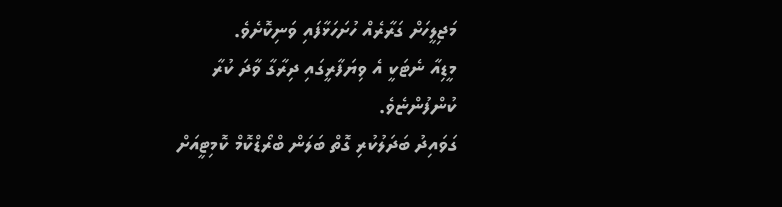މަޖިލީހަށް ގަރާރެއް ހުށަހަޅާފައި ވަނިކޮށެވެ.
މީޑިއާ ނެޓަކީ އެ ވިޔަފާރީގައި ދިރާގާ ވާދަ ކުރާ ކުންފުންޏެވެ.
ގަވައިދު ބަދަލުކުރި ގޮތް ބަލަން ބްރޯޑްކޮމް ކޮމިޓީއަށް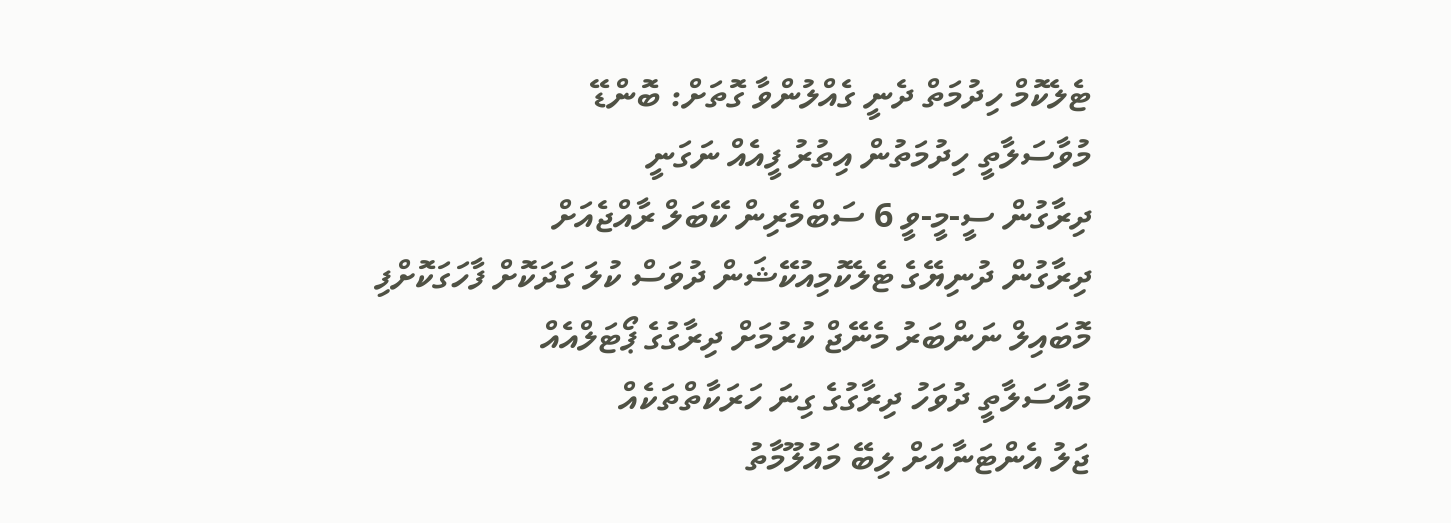ޓެލެކޮމް ހިދުމަތް ދެނީ ގެއްލުންވާ ގޮތަށް: ބޮންޑޭ
މުވާސަލާތީ ހިދުމަތުން އިތުރު ފީއެއް ނަގަނީ
ދިރާގުން ސީ-މީ-ވީ 6 ސަބްމެރިން ކޭބަލް ރާއްޖެއަށް
ދިރާގުން ދުނިޔޭގެ ޓެލެކޮމިއުކޭޝަން ދުވަސް ކުލަ ގަދަކޮށް ފާހަގަކޮށްފި
މޮބައިލް ނަންބަރު މެނޭޖް ކުރުމަށް ދިރާގުގެ ޕޯޓަލްއެއް
މުއާސަލާތީ ދުވަހު ދިރާގުގެ ގިނަ ހަރަކާތްތަކެއް
ޖަލު އެންޓަނާއަށް ލިބޭ މައުލޫމާތު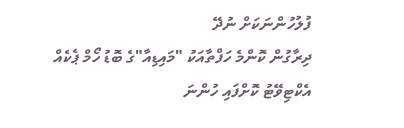ފުލުހުންނަކަށް ނުދޭ
ދިރާގުން ކޮންމެ ހަފްތާއަކު "މައިޑިއާ"ގެ ބޮޑު ހޯމް ޕެކެއް
އެކްޓިވޭޓު ކޮށްފައި ހުންނަ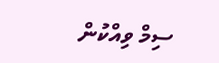ސިމް ވިއްކުން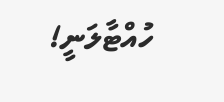ހުއްޓާލަނީ!